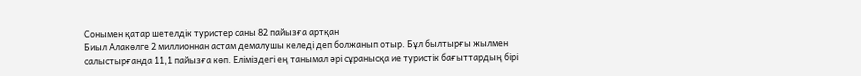Сонымен қатар шетелдік туристер саны 82 пайызға артқан
Биыл Алакөлге 2 миллионнан астам демалушы келеді деп болжанып отыр. Бұл былтырғы жылмен салыстырғанда 11,1 пайызға көп. Еліміздегі ең танымал әрі сұранысқа ие туристік бағыттардың бірі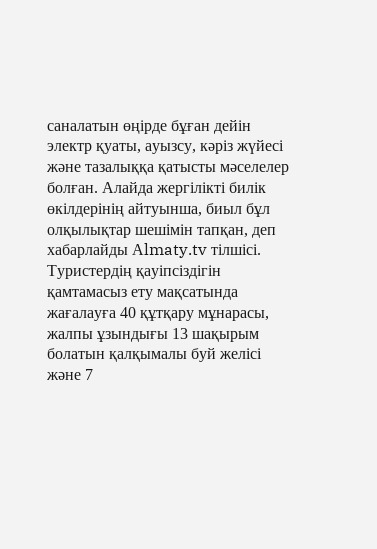саналатын өңірде бұған дейін электр қуаты, ауызсу, кәріз жүйесі және тазалыққа қатысты мәселелер болған. Алайда жергілікті билік өкілдерінің айтуынша, биыл бұл олқылықтар шешімін тапқан, деп хабарлайды Аlmaty.tv тілшісі.
Туристердің қауіпсіздігін қамтамасыз ету мақсатында жағалауға 40 құтқару мұнарасы, жалпы ұзындығы 13 шақырым болатын қалқымалы буй желісі және 7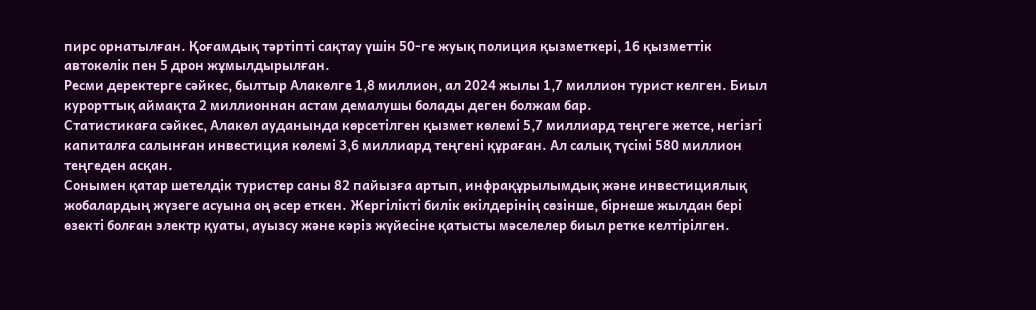пирс орнатылған. Қоғамдық тәртіпті сақтау үшін 50-ге жуық полиция қызметкері, 16 қызметтік автокөлік пен 5 дрон жұмылдырылған.
Ресми деректерге сәйкес, былтыр Алакөлге 1,8 миллион, ал 2024 жылы 1,7 миллион турист келген. Биыл курорттық аймақта 2 миллионнан астам демалушы болады деген болжам бар.
Статистикаға сәйкес, Алакөл ауданында көрсетілген қызмет көлемі 5,7 миллиард теңгеге жетсе, негізгі капиталға салынған инвестиция көлемі 3,6 миллиард теңгені құраған. Ал салық түсімі 580 миллион теңгеден асқан.
Сонымен қатар шетелдік туристер саны 82 пайызға артып, инфрақұрылымдық және инвестициялық жобалардың жүзеге асуына оң әсер еткен. Жергілікті билік өкілдерінің сөзінше, бірнеше жылдан бері өзекті болған электр қуаты, ауызсу және кәріз жүйесіне қатысты мәселелер биыл ретке келтірілген.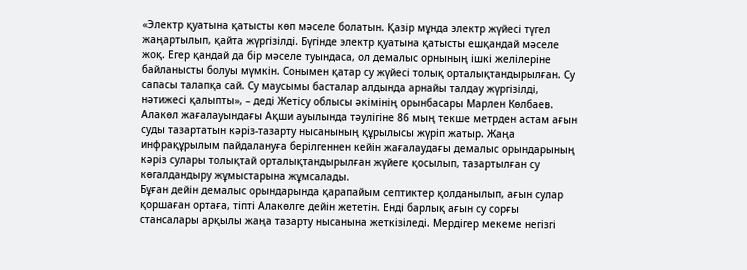«Электр қуатына қатысты көп мәселе болатын. Қазір мұнда электр жүйесі түгел жаңартылып, қайта жүргізілді. Бүгінде электр қуатына қатысты ешқандай мәселе жоқ. Егер қандай да бір мәселе туындаса, ол демалыс орнының ішкі желілеріне байланысты болуы мүмкін. Сонымен қатар су жүйесі толық орталықтандырылған. Су сапасы талапқа сай. Су маусымы басталар алдында арнайы талдау жүргізілді, нәтижесі қалыпты», – деді Жетісу облысы әкімінің орынбасары Марлен Көлбаев.
Алакөл жағалауындағы Ақши ауылында тәулігіне 86 мың текше метрден астам ағын суды тазартатын кәріз-тазарту нысанының құрылысы жүріп жатыр. Жаңа инфрақұрылым пайдалануға берілгеннен кейін жағалаудағы демалыс орындарының кәріз сулары толықтай орталықтандырылған жүйеге қосылып, тазартылған су көгалдандыру жұмыстарына жұмсалады.
Бұған дейін демалыс орындарында қарапайым септиктер қолданылып, ағын сулар қоршаған ортаға, тіпті Алакөлге дейін жететін. Енді барлық ағын су сорғы стансалары арқылы жаңа тазарту нысанына жеткізіледі. Мердігер мекеме негізгі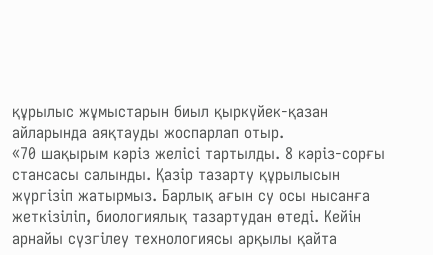құрылыс жұмыстарын биыл қыркүйек-қазан айларында аяқтауды жоспарлап отыр.
«70 шақырым кәріз желісі тартылды. 8 кәріз-сорғы стансасы салынды. Қазір тазарту құрылысын жүргізіп жатырмыз. Барлық ағын су осы нысанға жеткізіліп, биологиялық тазартудан өтеді. Кейін арнайы сүзгілеу технологиясы арқылы қайта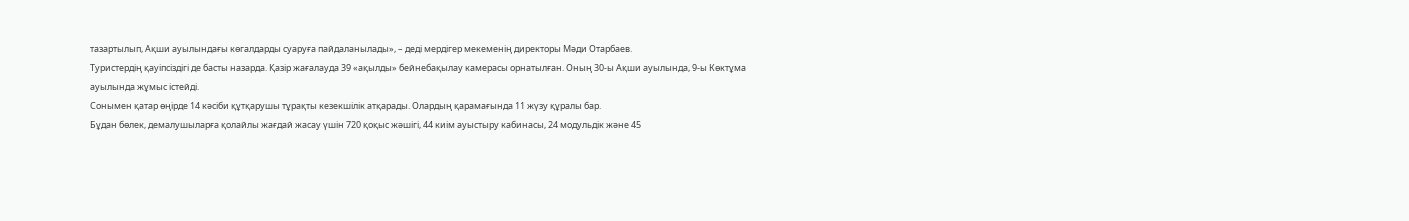тазартылып, Ақши ауылындағы көгалдарды суаруға пайдаланылады», – деді мердігер мекеменің директоры Мәди Отарбаев.
Туристердің қауіпсіздігі де басты назарда. Қазір жағалауда 39 «ақылды» бейнебақылау камерасы орнатылған. Оның 30-ы Ақши ауылында, 9-ы Көктұма ауылында жұмыс істейді.
Сонымен қатар өңірде 14 кәсіби құтқарушы тұрақты кезекшілік атқарады. Олардың қарамағында 11 жүзу құралы бар.
Бұдан бөлек, демалушыларға қолайлы жағдай жасау үшін 720 қоқыс жәшігі, 44 киім ауыстыру кабинасы, 24 модульдік және 45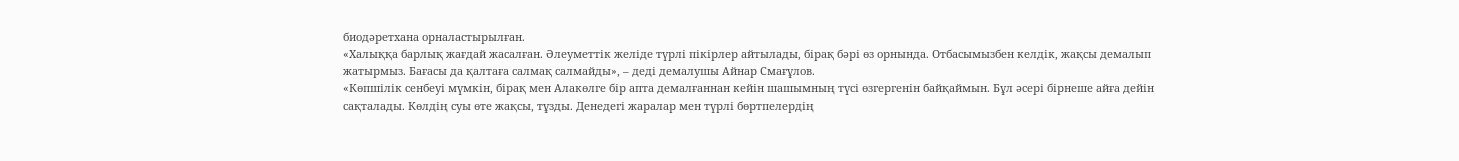биодәретхана орналастырылған.
«Халыққа барлық жағдай жасалған. Әлеуметтік желіде түрлі пікірлер айтылады, бірақ бәрі өз орнында. Отбасымызбен келдік, жақсы демалып жатырмыз. Бағасы да қалтаға салмақ салмайды», – деді демалушы Айнар Смағұлов.
«Көпшілік сенбеуі мүмкін, бірақ мен Алакөлге бір апта демалғаннан кейін шашымның түсі өзгергенін байқаймын. Бұл әсері бірнеше айға дейін сақталады. Көлдің суы өте жақсы, тұзды. Денедегі жаралар мен түрлі бөртпелердің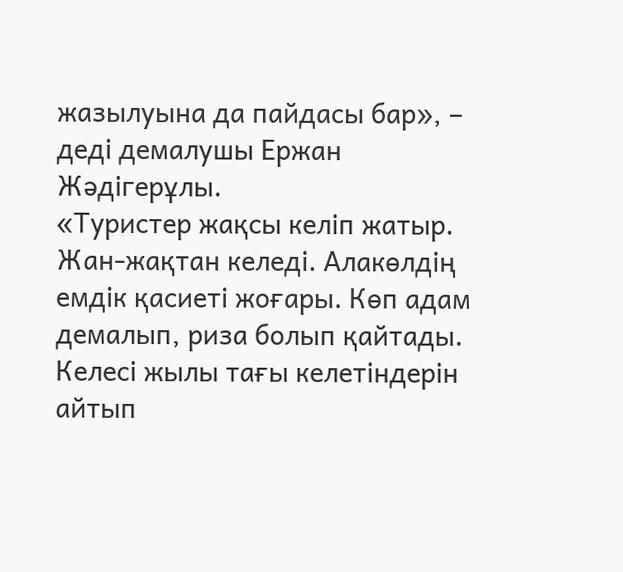жазылуына да пайдасы бар», – деді демалушы Ержан Жәдігерұлы.
«Туристер жақсы келіп жатыр. Жан-жақтан келеді. Алакөлдің емдік қасиеті жоғары. Көп адам демалып, риза болып қайтады. Келесі жылы тағы келетіндерін айтып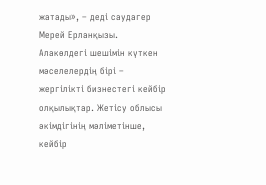жатады», – деді саудагер Мерей Ерланқызы.
Алакөлдегі шешімін күткен мәселелердің бірі – жергілікті бизнестегі кейбір олқылықтар. Жетісу облысы әкімдігінің мәліметінше, кейбір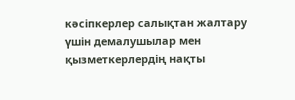кәсіпкерлер салықтан жалтару үшін демалушылар мен қызметкерлердің нақты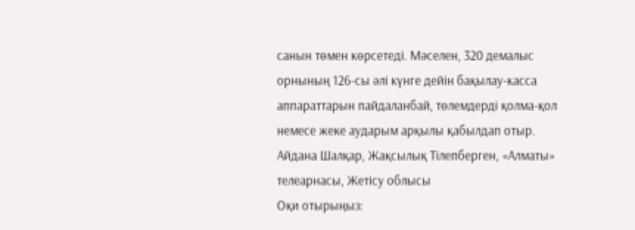санын төмен көрсетеді. Мәселен, 320 демалыс орнының 126-сы әлі күнге дейін бақылау-касса аппараттарын пайдаланбай, төлемдерді қолма-қол немесе жеке аударым арқылы қабылдап отыр.
Айдана Шалқар, Жақсылық Тілепберген, «Алматы» телеарнасы, Жетісу облысы
Оқи отырыңыз: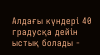Алдағы күндері 40 градусқа дейін ыстық болады -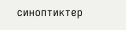синоптиктер